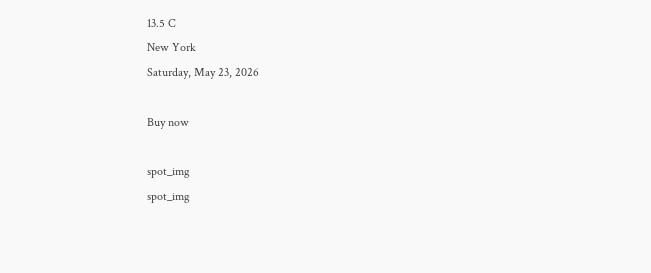13.5 C
New York
Saturday, May 23, 2026

Buy now

spot_img
spot_img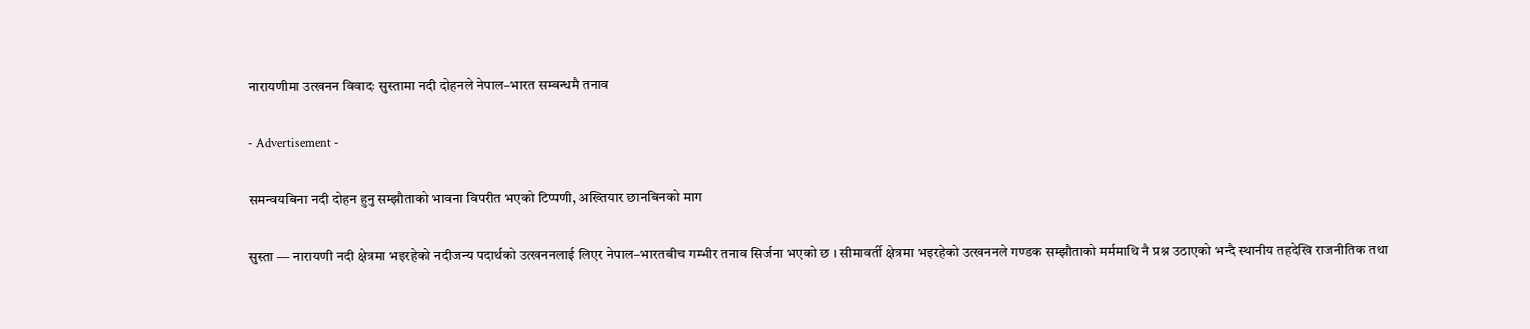नारायणीमा उत्खनन विवादः सुस्तामा नदी दोहनले नेपाल–भारत सम्बन्धमै तनाव

- Advertisement -

समन्वयबिना नदी दोहन हुनु सम्झौताको भावना विपरीत भएको टिप्पणी, अख्तियार छानबिनको माग

सुस्ता — नारायणी नदी क्षेत्रमा भइरहेको नदीजन्य पदार्थको उत्खननलाई लिएर नेपाल–भारतबीच गम्भीर तनाव सिर्जना भएको छ । सीमावर्ती क्षेत्रमा भइरहेको उत्खननले गण्डक सम्झौताको मर्ममाथि नै प्रश्न उठाएको भन्दै स्थानीय तहदेखि राजनीतिक तथा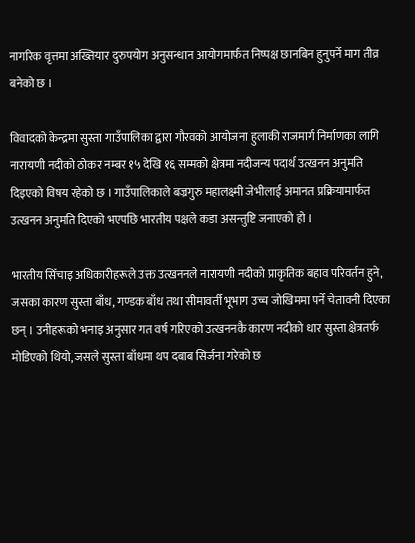नागरिक वृत्तमा अख्तियार दुरुपयोग अनुसन्धान आयोगमार्फत निष्पक्ष छानबिन हुनुपर्ने माग तीव्र बनेको छ ।

विवादको केन्द्रमा सुस्ता गाउँपालिका द्वारा गौरवको आयोजना हुलाकी राजमार्ग निर्माणका लागि नारायणी नदीको ठोकर नम्बर १५ देखि १६ सम्मको क्षेत्रमा नदीजन्य पदार्थ उत्खनन अनुमति दिइएको विषय रहेको छ । गाउँपालिकाले बज्रगुरु महालक्ष्मी जेभीलाई अमानत प्रक्रियामार्फत उत्खनन अनुमति दिएको भएपछि भारतीय पक्षले कडा असन्तुष्टि जनाएको हो ।

भारतीय सिँचाइ अधिकारीहरूले उक्त उत्खननले नारायणी नदीको प्राकृतिक बहाव परिवर्तन हुने, जसका कारण सुस्ता बाँध, गण्डक बाँध तथा सीमावर्ती भूभाग उच्च जोखिममा पर्ने चेतावनी दिएका छन् । उनीहरूको भनाइ अनुसार गत वर्ष गरिएको उत्खननकै कारण नदीको धार सुस्ता क्षेत्रतर्फ मोडिएको थियो, जसले सुस्ता बाँधमा थप दबाब सिर्जना गरेको छ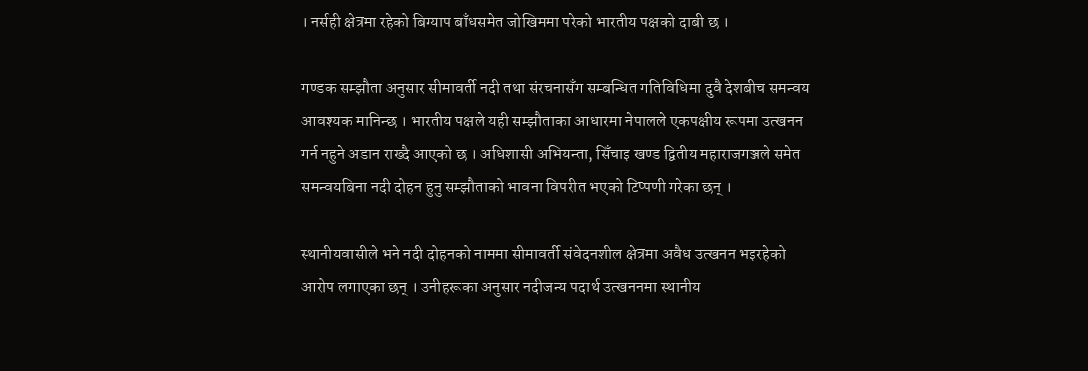। नर्सही क्षेत्रमा रहेको बिग्याप बाँधसमेत जोखिममा परेको भारतीय पक्षको दाबी छ ।

गण्डक सम्झौता अनुसार सीमावर्ती नदी तथा संरचनासँग सम्बन्धित गतिविधिमा दुवै देशबीच समन्वय आवश्यक मानिन्छ । भारतीय पक्षले यही सम्झौताका आधारमा नेपालले एकपक्षीय रूपमा उत्खनन गर्न नहुने अडान राख्दै आएको छ । अधिशासी अभियन्ता, सिँचाइ खण्ड द्वितीय महाराजगञ्जले समेत समन्वयबिना नदी दोहन हुनु सम्झौताको भावना विपरीत भएको टिप्पणी गरेका छन् ।

स्थानीयवासीले भने नदी दोहनको नाममा सीमावर्ती संवेदनशील क्षेत्रमा अवैध उत्खनन भइरहेको आरोप लगाएका छन् । उनीहरूका अनुसार नदीजन्य पदार्थ उत्खननमा स्थानीय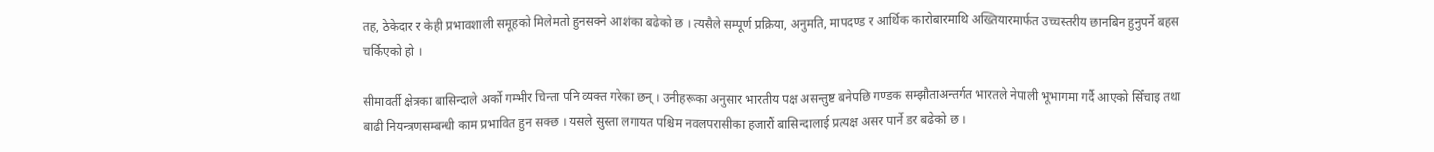तह, ठेकेदार र केही प्रभावशाली समूहको मिलेमतो हुनसक्ने आशंका बढेको छ । त्यसैले सम्पूर्ण प्रक्रिया, अनुमति, मापदण्ड र आर्थिक कारोबारमाथि अख्तियारमार्फत उच्चस्तरीय छानबिन हुनुपर्ने बहस चर्किएको हो ।

सीमावर्ती क्षेत्रका बासिन्दाले अर्को गम्भीर चिन्ता पनि व्यक्त गरेका छन् । उनीहरूका अनुसार भारतीय पक्ष असन्तुष्ट बनेपछि गण्डक सम्झौताअन्तर्गत भारतले नेपाली भूभागमा गर्दै आएको सिँचाइ तथा बाढी नियन्त्रणसम्बन्धी काम प्रभावित हुन सक्छ । यसले सुस्ता लगायत पश्चिम नवलपरासीका हजारौं बासिन्दालाई प्रत्यक्ष असर पार्ने डर बढेको छ ।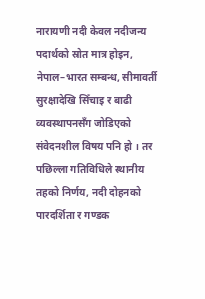नारायणी नदी केवल नदीजन्य पदार्थको स्रोत मात्र होइन, नेपाल–भारत सम्बन्ध, सीमावर्ती सुरक्षादेखि सिँचाइ र बाढी व्यवस्थापनसँग जोडिएको संवेदनशील विषय पनि हो । तर पछिल्ला गतिविधिले स्थानीय तहको निर्णय, नदी दोहनको पारदर्शिता र गण्डक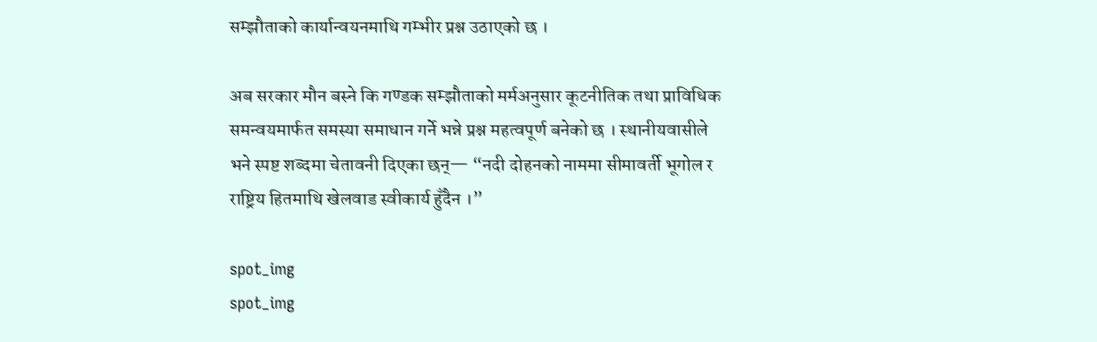सम्झौताको कार्यान्वयनमाथि गम्भीर प्रश्न उठाएको छ ।

अब सरकार मौन बस्ने कि गण्डक सम्झौताको मर्मअनुसार कूटनीतिक तथा प्राविधिक समन्वयमार्फत समस्या समाधान गर्ने भन्ने प्रश्न महत्वपूर्ण बनेको छ । स्थानीयवासीले भने स्पष्ट शब्दमा चेतावनी दिएका छन्— “नदी दोहनको नाममा सीमावर्ती भूगोल र राष्ट्रिय हितमाथि खेलवाड स्वीकार्य हुँदैन ।”

spot_img
spot_img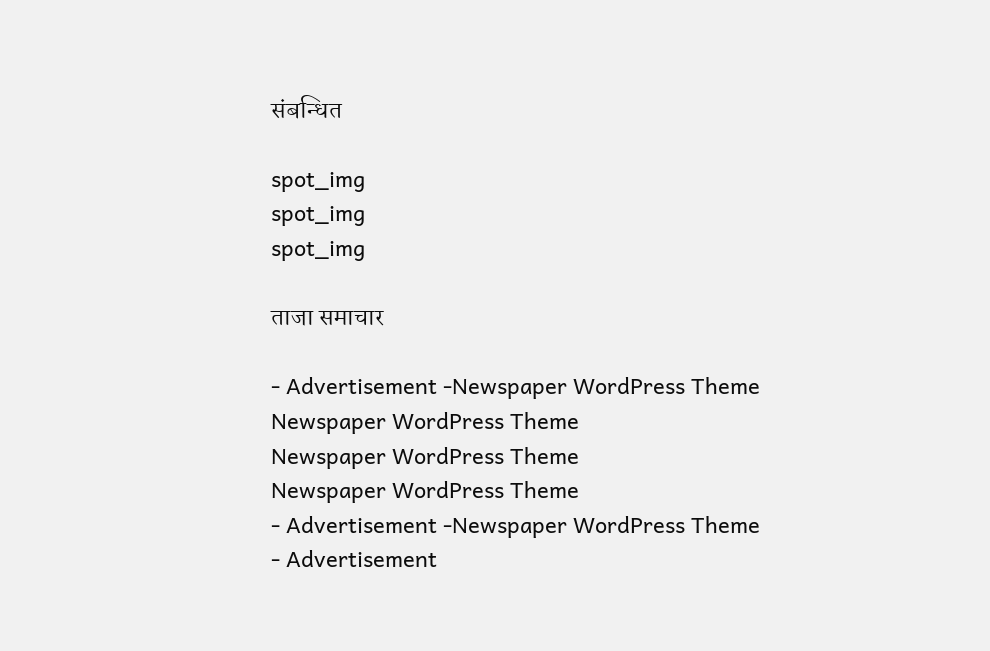संबन्धित

spot_img
spot_img
spot_img

ताजा समाचार

- Advertisement -Newspaper WordPress Theme
Newspaper WordPress Theme
Newspaper WordPress Theme
Newspaper WordPress Theme
- Advertisement -Newspaper WordPress Theme
- Advertisement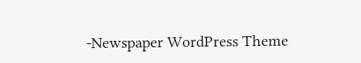-Newspaper WordPress Theme